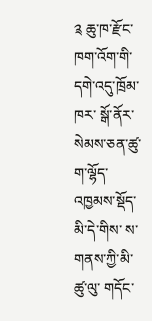༉ ཆུ་ཁ་རྫོང་ཁག་འོག་གི་ དགེ་འདུ་ཁྲོམ་ཁར་ སྒོ་ནོར་སེམས་ཅན་ཚུ་ ག་ལྷོད་འཁྱམས་སྡོད་མི་དེ་གིས་ ས་གནས་ཀྱི་མི་ཚུ་ལུ་ གདོང་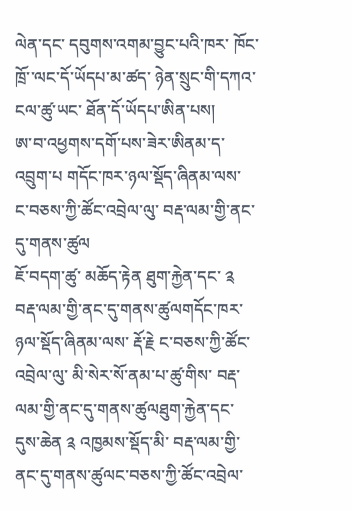ལེན་དང་ དབུགས་འགམ་བྱུང་པའི་ཁར་ ཁོང་ཁྲོ་་ལང་དོ་ཡོདཔ་མ་ཚད་ ཉེན་སྲུང་གི་དཀའ་ངལ་ཚུ་ཡང་ ཐོན་དོ་ཡོདཔ་ཨིན་པས།
ཨ་བ་འཕྱགས་དགོ་པས་ཟེར་ཨིནམ་ད་ འབྲུག་པ གདོང་ཁར་ཉལ་སྡོད་ཞིནམ་ལས་ ང་བཅས་ཀྱི་ཚོང་འབྲེལ་ལུ་ བརྡ་ལམ་གྱི་ནང་དུ་གནས་ཚུལ
ཇོ་བདག་ཚུ་ མཆོད་རྟེན ཐུག་རྐྱེན་དང་ ༉ བརྡ་ལམ་གྱི་ནང་དུ་གནས་ཚུལགདོང་ཁར་ཉལ་སྡོད་ཞིནམ་ལས་ རྡོ་རྗེ ང་བཅས་ཀྱི་ཚོང་འབྲེལ་ལུ་ མི་སེར་སོ་ནམ་པ་ཚུ་གིས་ བརྡ་ལམ་གྱི་ནང་དུ་གནས་ཚུལཐུག་རྐྱེན་དང་ དུས་ཆེན ༉ འཁྱམས་སྡོད་མི་ བརྡ་ལམ་གྱི་ནང་དུ་གནས་ཚུལང་བཅས་ཀྱི་ཚོང་འབྲེལ་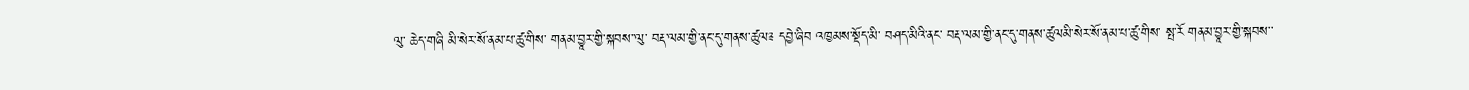ལུ་ ཆེད་གཞི མི་སེར་སོ་ནམ་པ་ཚུ་གིས་ གནམ་བྱཱར་གྱི་སྐབས་་ལུ་ བརྡ་ལམ་གྱི་ནང་དུ་གནས་ཚུལ༉ དབྱེ་ཞིབ འཁྱམས་སྡོད་མི་ བཤད་མིའི་ནང་ བརྡ་ལམ་གྱི་ནང་དུ་གནས་ཚུལམི་སེར་སོ་ནམ་པ་ཚུ་གིས་ སྤ་རོ གནམ་བྱཱར་གྱི་སྐབས་་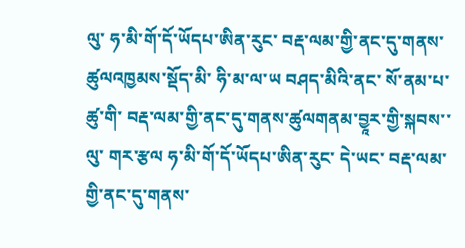ལུ་ ཧ་མི་གོ་དོ་ཡོདཔ་ཨིན་རུང་ བརྡ་ལམ་གྱི་ནང་དུ་གནས་ཚུལའཁྱམས་སྡོད་མི་ ཧི་མ་ལ་ཡ བཤད་མིའི་ནང་ སོ་ནམ་པ་ཚུ་གི་ བརྡ་ལམ་གྱི་ནང་དུ་གནས་ཚུལགནམ་བྱཱར་གྱི་སྐབས་་ལུ་ གར་རྩལ ཧ་མི་གོ་དོ་ཡོདཔ་ཨིན་རུང་ དེ་ཡང་ བརྡ་ལམ་གྱི་ནང་དུ་གནས་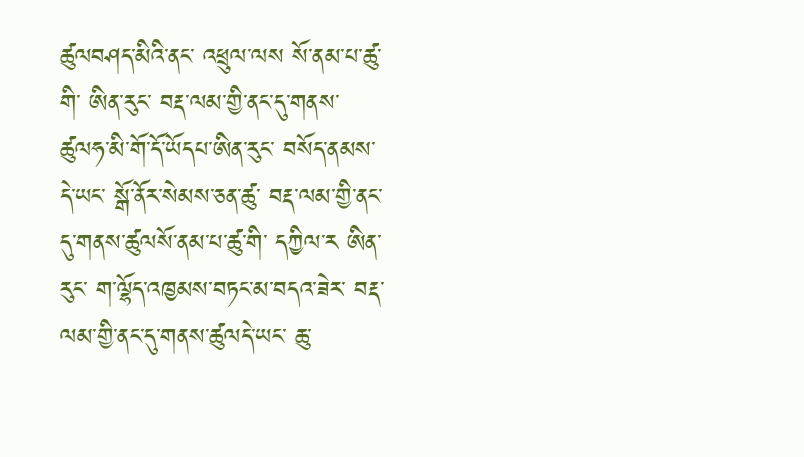ཚུལབཤད་མིའི་ནང་ འཕྲུལ་ལས སོ་ནམ་པ་ཚུ་གི་ ཨིན་རུང་ བརྡ་ལམ་གྱི་ནང་དུ་གནས་ཚུལཧ་མི་གོ་དོ་ཡོདཔ་ཨིན་རུང་ བསོད་ནམས་ དེ་ཡང་ སྒོ་ནོར་སེམས་ཅན་ཚུ་ བརྡ་ལམ་གྱི་ནང་དུ་གནས་ཚུལསོ་ནམ་པ་ཚུ་གི་ དཀྱིལ་ར ཨིན་རུང་ ག་ལྷོད་འཁྱམས་བཏང་མ་བདའ་ཟེར་ བརྡ་ལམ་གྱི་ནང་དུ་གནས་ཚུལདེ་ཡང་ ཆུ་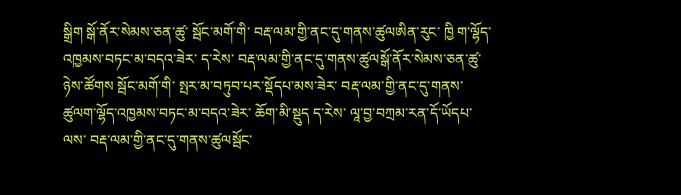སྒྲིག སྒོ་ནོར་སེམས་ཅན་ཚུ་ སྦོང་མགོ་གི་ བརྡ་ལམ་གྱི་ནང་དུ་གནས་ཚུལཨིན་རུང་ ཁྱི ག་ལྷོད་འཁྱམས་བཏང་མ་བདའ་ཟེར་ ད་རེས་ བརྡ་ལམ་གྱི་ནང་དུ་གནས་ཚུལསྒོ་ནོར་སེམས་ཅན་ཚུ་ ཉེས་ཚོགས སྦོང་མགོ་གི་ སྤར་མ་བཏུབ་པར་སྡོདཔ་མས་ཟེར་ བརྡ་ལམ་གྱི་ནང་དུ་གནས་ཚུལག་ལྷོད་འཁྱམས་བཏང་མ་བདའ་ཟེར་ ཆོག་མི་སྡུད ད་རེས་ ལཱ་བྱ་བཀྲམ་རན་དོ་ཡོདཔ་ལས་ བརྡ་ལམ་གྱི་ནང་དུ་གནས་ཚུལསྦོང་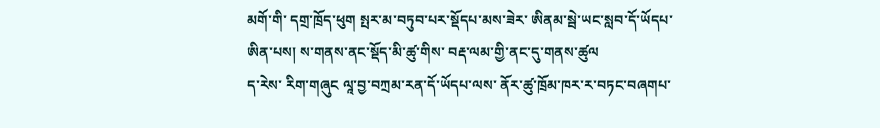མགོ་གི་ དགྲ་ཁྲོད་ཕུག སྤར་མ་བཏུབ་པར་སྡོདཔ་མས་ཟེར་ ཨིནམ་སྦེ་ཡང་སླབ་དོ་ཡོདཔ་ཨིན་པས། ས་གནས་ནང་སྡོད་མི་ཚུ་གིས་ བརྡ་ལམ་གྱི་ནང་དུ་གནས་ཚུལ
ད་རེས་ རིག་གཞུང ལཱ་བྱ་བཀྲམ་རན་དོ་ཡོདཔ་ལས་ ནོར་ཚུ་ཁྲོམ་ཁར་ར་བཏང་བཞགཔ་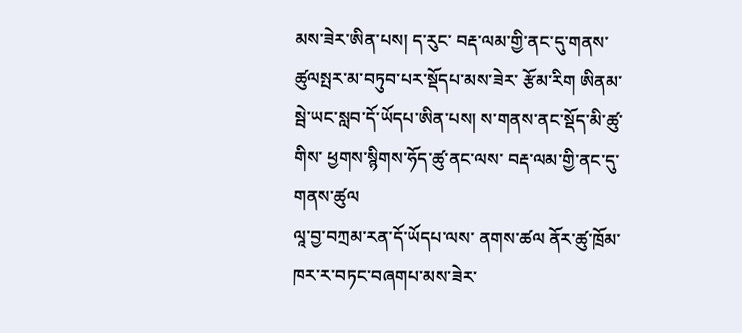མས་ཟེར་ཨིན་པས། ད་རུང་ བརྡ་ལམ་གྱི་ནང་དུ་གནས་ཚུལསྤར་མ་བཏུབ་པར་སྡོདཔ་མས་ཟེར་ རྩོམ་རིག ཨིནམ་སྦེ་ཡང་སླབ་དོ་ཡོདཔ་ཨིན་པས། ས་གནས་ནང་སྡོད་མི་ཚུ་གིས་ ཕྱགས་སྙིགས་ཧོད་ཚུ་ནང་ལས་ བརྡ་ལམ་གྱི་ནང་དུ་གནས་ཚུལ
ལཱ་བྱ་བཀྲམ་རན་དོ་ཡོདཔ་ལས་ ནགས་ཚལ ནོར་ཚུ་ཁྲོམ་ཁར་ར་བཏང་བཞགཔ་མས་ཟེར་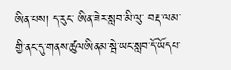ཨིན་པས། ད་རུང་ ཨིན་ཟེར་སླབ་མི་ལུ་ བརྡ་ལམ་གྱི་ནང་དུ་གནས་ཚུལཨིནམ་སྦེ་ཡང་སླབ་དོ་ཡོདཔ་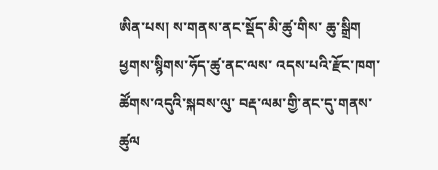ཨིན་པས། ས་གནས་ནང་སྡོད་མི་ཚུ་གིས་ ཆུ་སྒྲིག ཕྱགས་སྙིགས་ཧོད་ཚུ་ནང་ལས་ འདས་པའི་རྫོང་ཁག་ཚོགས་འདུའི་སྐབས་ལུ་ བརྡ་ལམ་གྱི་ནང་དུ་གནས་ཚུལ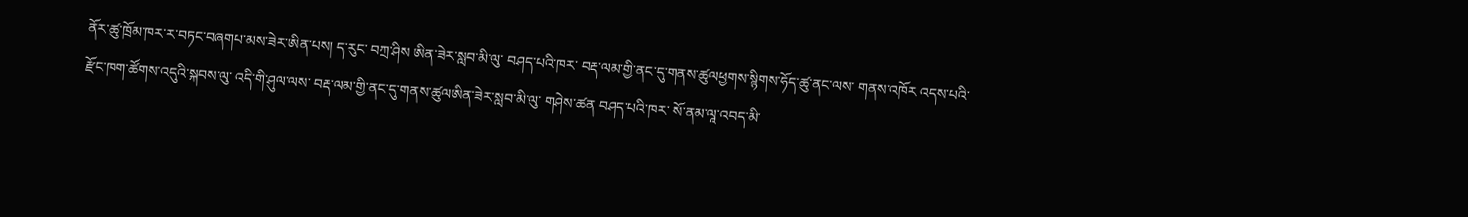ནོར་ཚུ་ཁྲོམ་ཁར་ར་བཏང་བཞགཔ་མས་ཟེར་ཨིན་པས། ད་རུང་ བཀྲ་ཤིས ཨིན་ཟེར་སླབ་མི་ལུ་ བཤད་པའི་ཁར་ བརྡ་ལམ་གྱི་ནང་དུ་གནས་ཚུལཕྱགས་སྙིགས་ཧོད་ཚུ་ནང་ལས་ གནས་འཁོར འདས་པའི་རྫོང་ཁག་ཚོགས་འདུའི་སྐབས་ལུ་ འདི་གི་ཤུལ་ལས་ བརྡ་ལམ་གྱི་ནང་དུ་གནས་ཚུལཨིན་ཟེར་སླབ་མི་ལུ་ གཤེས་ཚན བཤད་པའི་ཁར་ སོ་ནམ་ལཱ་འབད་མི་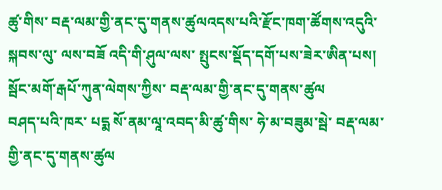ཚུ་གིས་ བརྡ་ལམ་གྱི་ནང་དུ་གནས་ཚུལའདས་པའི་རྫོང་ཁག་ཚོགས་འདུའི་སྐབས་ལུ་ ལས་བཟོ འདི་གི་ཤུལ་ལས་ སྤུངས་སྡོད་དགོ་པས་ཟེར་ཨིན་པས། སྦོང་མགོ་རྒཔོ་ཀུན་ལེགས་ཀྱིས་ བརྡ་ལམ་གྱི་ནང་དུ་གནས་ཚུལ
བཤད་པའི་ཁར་ པདྨ སོ་ནམ་ལཱ་འབད་མི་ཚུ་གིས་ ཧེ་མ་བཟུམ་སྦེ་ བརྡ་ལམ་གྱི་ནང་དུ་གནས་ཚུལ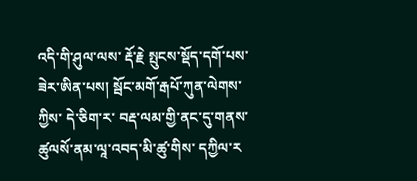འདི་གི་ཤུལ་ལས་ རྡོ་རྗེ སྤུངས་སྡོད་དགོ་པས་ཟེར་ཨིན་པས། སྦོང་མགོ་རྒཔོ་ཀུན་ལེགས་ཀྱིས་ དེ་ཅིག་ར་ བརྡ་ལམ་གྱི་ནང་དུ་གནས་ཚུལསོ་ནམ་ལཱ་འབད་མི་ཚུ་གིས་ དཀྱིལ་ར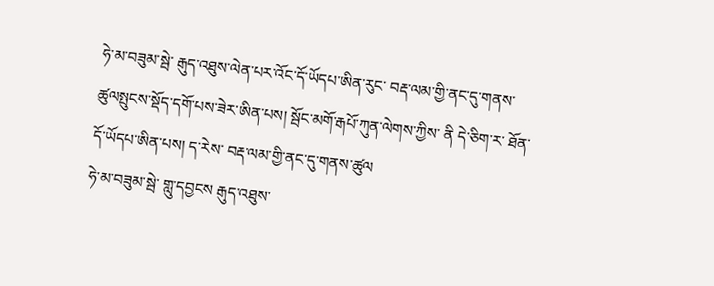ཧེ་མ་བཟུམ་སྦེ་ རྒུད་འཐུས་ལེན་པར་འོང་དོ་ཡོདཔ་ཨིན་རུང་ བརྡ་ལམ་གྱི་ནང་དུ་གནས་ཚུལསྤུངས་སྡོད་དགོ་པས་ཟེར་ཨིན་པས། སྦོང་མགོ་རྒཔོ་ཀུན་ལེགས་ཀྱིས་ ནི དེ་ཅིག་ར་ ཐོན་དོ་ཡོདཔ་ཨིན་པས། ད་རེས་ བརྡ་ལམ་གྱི་ནང་དུ་གནས་ཚུལ
ཧེ་མ་བཟུམ་སྦེ་ གླུ་དབྱངས རྒུད་འཐུས་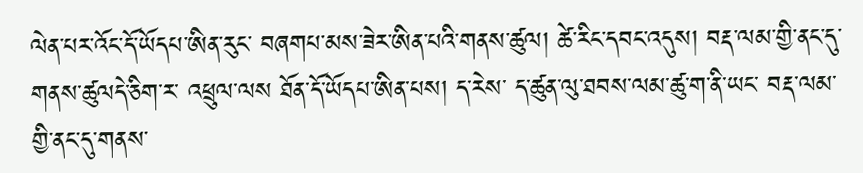ལེན་པར་འོང་དོ་ཡོདཔ་ཨིན་རུང་ བཞགཔ་མས་ཟེར་ཨིན་པའི་གནས་ཚུལ། ཚེ་རིང་དབང་འདུས། བརྡ་ལམ་གྱི་ནང་དུ་གནས་ཚུལདེ་ཅིག་ར་ འཕྲུལ་ལས ཐོན་དོ་ཡོདཔ་ཨིན་པས། ད་རེས་ ད་ཚུན་ལུ་ཐབས་ལམ་ཚུ་ག་ནི་ཡང་ བརྡ་ལམ་གྱི་ནང་དུ་གནས་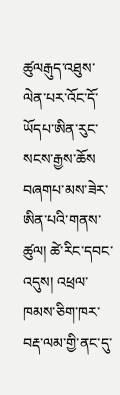ཚུལརྒུད་འཐུས་ལེན་པར་འོང་དོ་ཡོདཔ་ཨིན་རུང་ སངས་རྒྱས་ཆོས བཞགཔ་མས་ཟེར་ཨིན་པའི་གནས་ཚུལ། ཚེ་རིང་དབང་འདུས། འཕྲལ་ཁམས་ཅིག་ཁར་ བརྡ་ལམ་གྱི་ནང་དུ་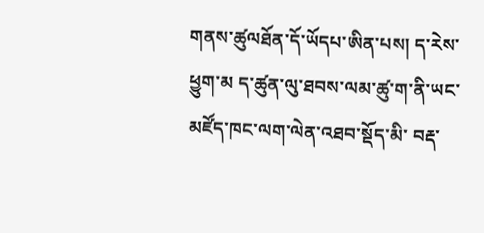གནས་ཚུལཐོན་དོ་ཡོདཔ་ཨིན་པས། ད་རེས་ ཕྱུག་མ ད་ཚུན་ལུ་ཐབས་ལམ་ཚུ་ག་ནི་ཡང་ མཛོད་ཁང་ལག་ལེན་འཐབ་སྡོད་མི་ བརྡ་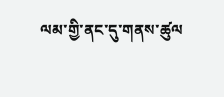ལམ་གྱི་ནང་དུ་གནས་ཚུལ